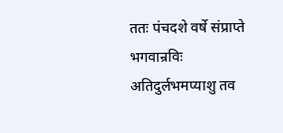ततः पंचदशे वर्षे संप्राप्ते भगवान्रविः
अतिदुर्लभमप्याशु तव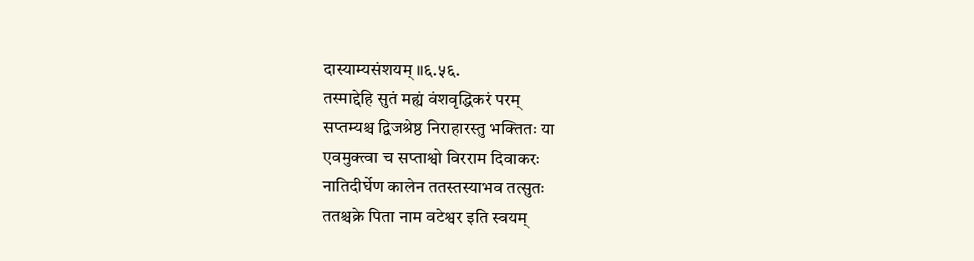दास्याम्यसंशयम् ॥६.५६.
तस्माद्देहि सुतं मह्यं वंशवृद्धिकरं परम्
सप्तम्यश्च द्विजश्रेष्ठ निराहारस्तु भक्तितः या
एवमुक्त्वा च सप्ताश्वो विरराम दिवाकरः
नातिदीर्घेण कालेन ततस्तस्याभव तत्सुतः
ततश्चक्रे पिता नाम वटेश्वर इति स्वयम्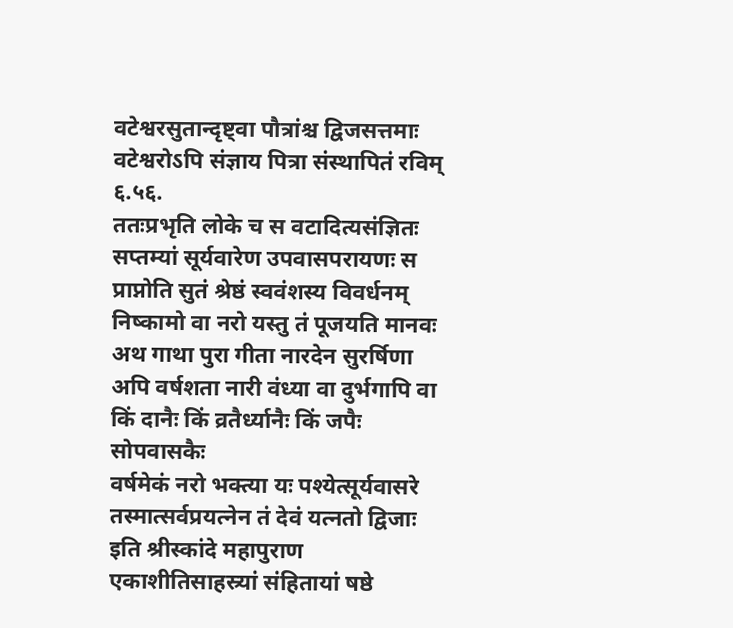वटेश्वरसुतान्दृष्ट्वा पौत्रांश्च द्विजसत्तमाः
वटेश्वरोऽपि संज्ञाय पित्रा संस्थापितं रविम् ६.५६.
ततःप्रभृति लोके च स वटादित्यसंज्ञितः
सप्तम्यां सूर्यवारेण उपवासपरायणः स प्राप्नोति सुतं श्रेष्ठं स्ववंशस्य विवर्धनम्
निष्कामो वा नरो यस्तु तं पूजयति मानवः
अथ गाथा पुरा गीता नारदेन सुरर्षिणा
अपि वर्षशता नारी वंध्या वा दुर्भगापि वा
किं दानैः किं व्रतैर्ध्यानैः किं जपैः सोपवासकैः
वर्षमेकं नरो भक्त्या यः पश्येत्सूर्यवासरे
तस्मात्सर्वप्रयत्नेन तं देवं यत्नतो द्विजाः
इति श्रीस्कांदे महापुराण एकाशीतिसाहस्र्यां संहितायां षष्ठे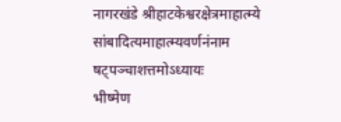नागरखंडे श्रीहाटकेश्वरक्षेत्रमाहात्म्ये सांबादित्यमाहात्म्यवर्णनंनाम षट्पञ्चाशत्तमोऽध्यायः
भीष्मेण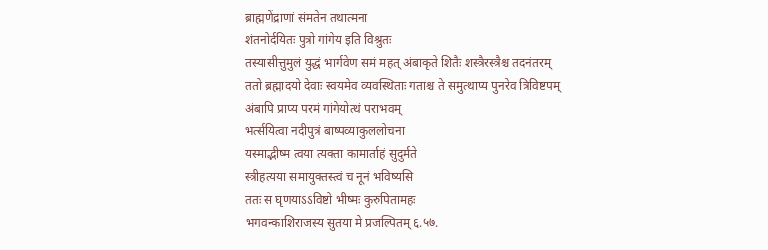ब्राह्मणेंद्राणां संमतेन तथात्मना
शंतनोर्दयितः पुत्रो गांगेय इति विश्रुतः
तस्यासीत्तुमुलं युद्धं भार्गवेण समं महत् अंबाकृते शितैः शस्त्रैरस्त्रैश्च तदनंतरम्
ततो ब्रह्मादयो देवाः स्वयमेव व्यवस्थिताः गताश्च ते समुत्थाप्य पुनरेव त्रिविष्टपम्
अंबापि प्राप्य परमं गांगेयोत्थं पराभवम्
भर्त्सयित्वा नदीपुत्रं बाष्पव्याकुललोचना
यस्माद्भीष्म त्वया त्यक्ता कामार्ताहं सुदुर्मते
स्त्रीहत्यया समायुक्तस्त्वं च नूनं भविष्यसि
ततः स घृणयाऽऽविष्टो भीष्मः कुरुपितामहः
भगवन्काशिराजस्य सुतया मे प्रजल्पितम् ६.५७.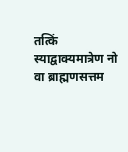तत्किं स्याद्वाक्यमात्रेण नो वा ब्राह्मणसत्तम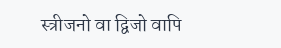स्त्रीजनो वा द्विजो वापि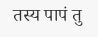तस्य पापं तु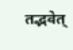तद्भवेत्